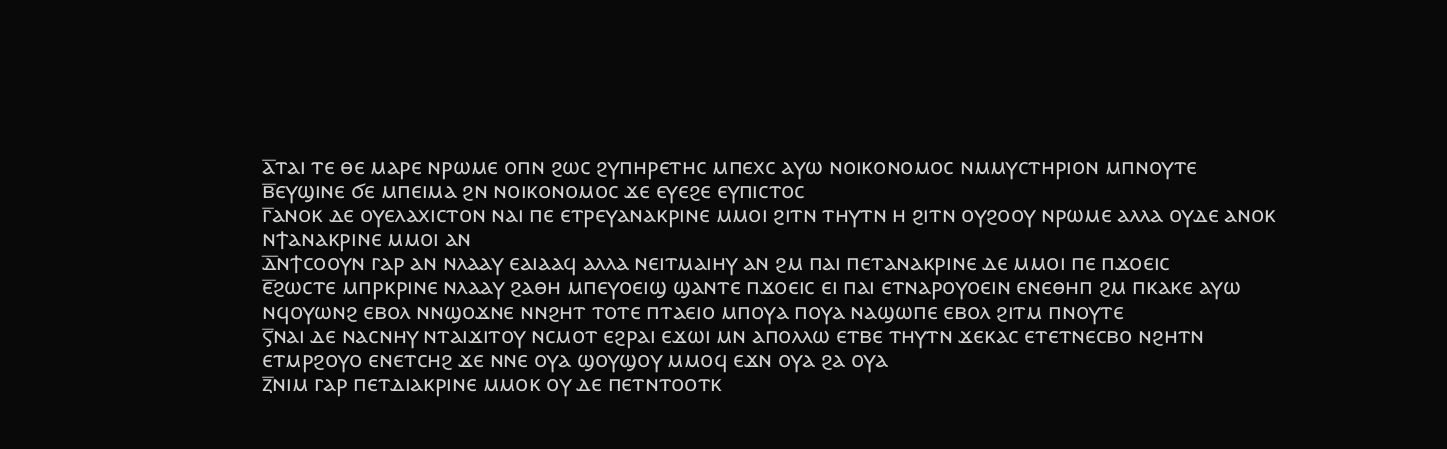ⲁ̅ⲧⲁⲓ ⲧⲉ ⲑⲉ ⲙⲁⲣⲉ ⲛⲣⲱⲙⲉ ⲟⲡⲛ ϩⲱⲥ ϩⲩⲡⲏⲣⲉⲧⲏⲥ ⲙⲡⲉⲭⲥ ⲁⲩⲱ ⲛⲟⲓⲕⲟⲛⲟⲙⲟⲥ ⲛⲙⲙⲩⲥⲧⲏⲣⲓⲟⲛ ⲙⲡⲛⲟⲩⲧⲉ
ⲃ̅ⲉⲩϣⲓⲛⲉ ϭⲉ ⲙⲡⲉⲓⲙⲁ ϩⲛ ⲛⲟⲓⲕⲟⲛⲟⲙⲟⲥ ϫⲉ ⲉⲩⲉϩⲉ ⲉⲩⲡⲓⲥⲧⲟⲥ
ⲅ̅ⲁⲛⲟⲕ ⲇⲉ ⲟⲩⲉⲗⲁⲭⲓⲥⲧⲟⲛ ⲛⲁⲓ ⲡⲉ ⲉⲧⲣⲉⲩⲁⲛⲁⲕⲣⲓⲛⲉ ⲙⲙⲟⲓ ϩⲓⲧⲛ ⲧⲏⲩⲧⲛ ⲏ ϩⲓⲧⲛ ⲟⲩϩⲟⲟⲩ ⲛⲣⲱⲙⲉ ⲁⲗⲗⲁ ⲟⲩⲇⲉ ⲁⲛⲟⲕ ⲛϯⲁⲛⲁⲕⲣⲓⲛⲉ ⲙⲙⲟⲓ ⲁⲛ
ⲇ̅ⲛϯⲥⲟⲟⲩⲛ ⲅⲁⲣ ⲁⲛ ⲛⲗⲁⲁⲩ ⲉⲁⲓⲁⲁϥ ⲁⲗⲗⲁ ⲛⲉⲓⲧⲙⲁⲓⲏⲩ ⲁⲛ ϩⲙ ⲡⲁⲓ ⲡⲉⲧⲁⲛⲁⲕⲣⲓⲛⲉ ⲇⲉ ⲙⲙⲟⲓ ⲡⲉ ⲡϫⲟⲉⲓⲥ
ⲉ̅ϩⲱⲥⲧⲉ ⲙⲡⲣⲕⲣⲓⲛⲉ ⲛⲗⲁⲁⲩ ϩⲁⲑⲏ ⲙⲡⲉⲩⲟⲉⲓϣ ϣⲁⲛⲧⲉ ⲡϫⲟⲉⲓⲥ ⲉⲓ ⲡⲁⲓ ⲉⲧⲛⲁⲣⲟⲩⲟⲉⲓⲛ ⲉⲛⲉⲑⲏⲡ ϩⲙ ⲡⲕⲁⲕⲉ ⲁⲩⲱ ⲛϥⲟⲩⲱⲛϩ ⲉⲃⲟⲗ ⲛⲛϣⲟϫⲛⲉ ⲛⲛϩⲏⲧ ⲧⲟⲧⲉ ⲡⲧⲁⲉⲓⲟ ⲙⲡⲟⲩⲁ ⲡⲟⲩⲁ ⲛⲁϣⲱⲡⲉ ⲉⲃⲟⲗ ϩⲓⲧⲙ ⲡⲛⲟⲩⲧⲉ
ⲋ̅ⲛⲁⲓ ⲇⲉ ⲛⲁⲥⲛⲏⲩ ⲛⲧⲁⲓϫⲓⲧⲟⲩ ⲛⲥⲙⲟⲧ ⲉϩⲣⲁⲓ ⲉϫⲱⲓ ⲙⲛ ⲁⲡⲟⲗⲗⲱ ⲉⲧⲃⲉ ⲧⲏⲩⲧⲛ ϫⲉⲕⲁⲥ ⲉⲧⲉⲧⲛⲉⲥⲃⲟ ⲛϩⲏⲧⲛ ⲉⲧⲙⲣϩⲟⲩⲟ ⲉⲛⲉⲧⲥⲏϩ ϫⲉ ⲛⲛⲉ ⲟⲩⲁ ϣⲟⲩϣⲟⲩ ⲙⲙⲟϥ ⲉϫⲛ ⲟⲩⲁ ϩⲁ ⲟⲩⲁ
ⲍ̅ⲛⲓⲙ ⲅⲁⲣ ⲡⲉⲧⲇⲓⲁⲕⲣⲓⲛⲉ ⲙⲙⲟⲕ ⲟⲩ ⲇⲉ ⲡⲉⲧⲛⲧⲟⲟⲧⲕ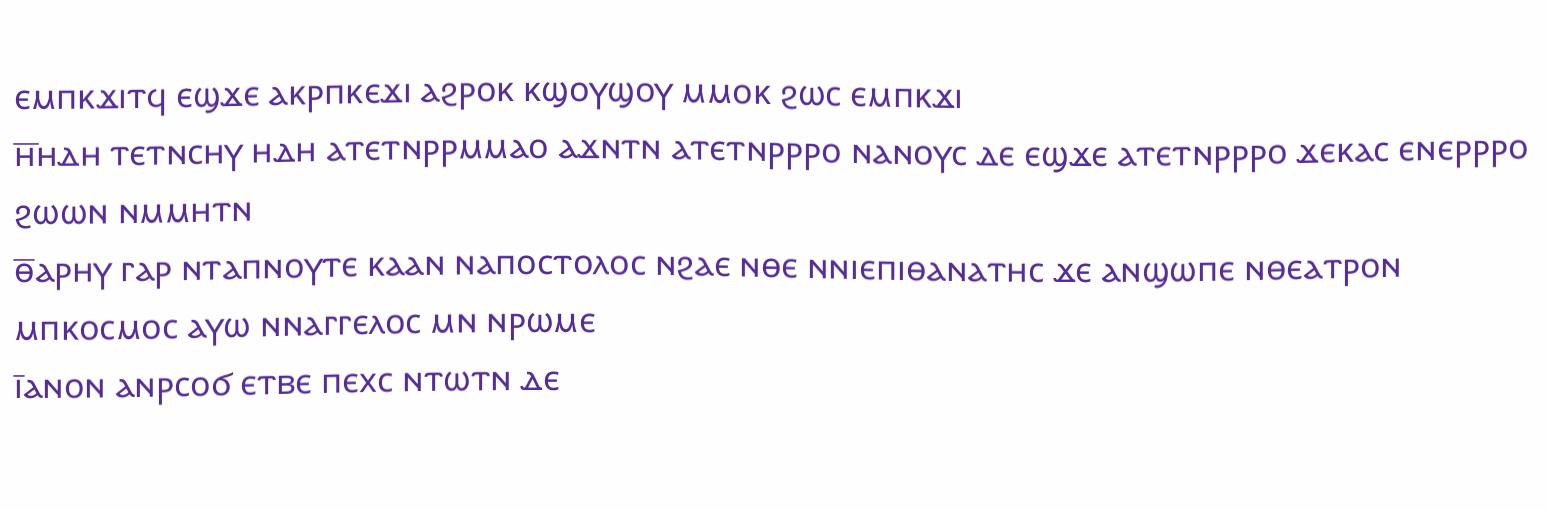ⲉⲙⲡⲕϫⲓⲧϥ ⲉϣϫⲉ ⲁⲕⲣⲡⲕⲉϫⲓ ⲁϩⲣⲟⲕ ⲕϣⲟⲩϣⲟⲩ ⲙⲙⲟⲕ ϩⲱⲥ ⲉⲙⲡⲕϫⲓ
ⲏ̅ⲏⲇⲏ ⲧⲉⲧⲛⲥⲏⲩ ⲏⲇⲏ ⲁⲧⲉⲧⲛⲣⲣⲙⲙⲁⲟ ⲁϫⲛⲧⲛ ⲁⲧⲉⲧⲛⲣⲣⲣⲟ ⲛⲁⲛⲟⲩⲥ ⲇⲉ ⲉϣϫⲉ ⲁⲧⲉⲧⲛⲣⲣⲣⲟ ϫⲉⲕⲁⲥ ⲉⲛⲉⲣⲣⲣⲟ ϩⲱⲱⲛ ⲛⲙⲙⲏⲧⲛ
ⲑ̅ⲁⲣⲏⲩ ⲅⲁⲣ ⲛⲧⲁⲡⲛⲟⲩⲧⲉ ⲕⲁⲁⲛ ⲛⲁⲡⲟⲥⲧⲟⲗⲟⲥ ⲛϩⲁⲉ ⲛⲑⲉ ⲛⲛⲓⲉⲡⲓⲑⲁⲛⲁⲧⲏⲥ ϫⲉ ⲁⲛϣⲱⲡⲉ ⲛⲑⲉⲁⲧⲣⲟⲛ ⲙⲡⲕⲟⲥⲙⲟⲥ ⲁⲩⲱ ⲛⲛⲁⲅⲅⲉⲗⲟⲥ ⲙⲛ ⲛⲣⲱⲙⲉ
ⲓ̅ⲁⲛⲟⲛ ⲁⲛⲣⲥⲟϭ ⲉⲧⲃⲉ ⲡⲉⲭⲥ ⲛⲧⲱⲧⲛ ⲇⲉ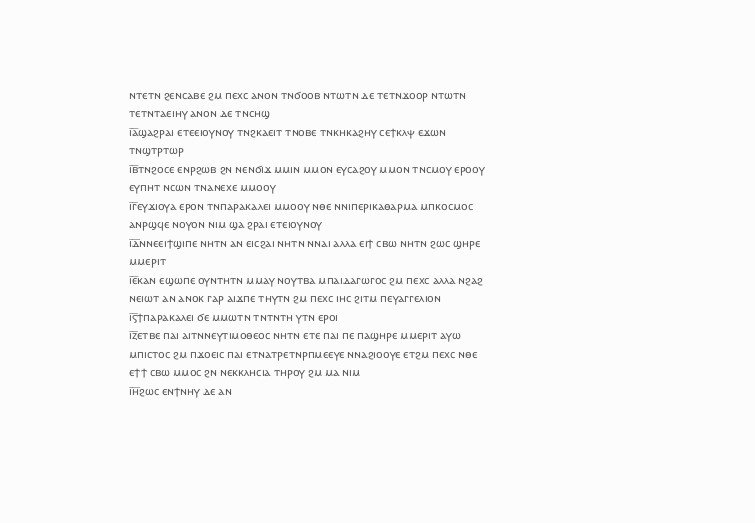ⲛⲧⲉⲧⲛ ϩⲉⲛⲥⲁⲃⲉ ϩⲙ ⲡⲉⲭⲥ ⲁⲛⲟⲛ ⲧⲛϭⲟⲟⲃ ⲛⲧⲱⲧⲛ ⲇⲉ ⲧⲉⲧⲛϫⲟⲟⲣ ⲛⲧⲱⲧⲛ ⲧⲉⲧⲛⲧⲁⲉⲓⲏⲩ ⲁⲛⲟⲛ ⲇⲉ ⲧⲛⲥⲏϣ
ⲓ̅ⲁ̅ϣⲁϩⲣⲁⲓ ⲉⲧⲉⲉⲓⲟⲩⲛⲟⲩ ⲧⲛϩⲕⲁⲉⲓⲧ ⲧⲛⲟⲃⲉ ⲧⲛⲕⲏⲕⲁϩⲏⲩ ⲥⲉϯⲕⲗⲯ ⲉϫⲱⲛ ⲧⲛϣⲧⲣⲧⲱⲣ
ⲓ̅ⲃ̅ⲧⲛϩⲟⲥⲉ ⲉⲛⲣϩⲱⲃ ϩⲛ ⲛⲉⲛϭⲓϫ ⲙⲙⲓⲛ ⲙⲙⲟⲛ ⲉⲩⲥⲁϩⲟⲩ ⲙⲙⲟⲛ ⲧⲛⲥⲙⲟⲩ ⲉⲣⲟⲟⲩ ⲉⲩⲡⲏⲧ ⲛⲥⲱⲛ ⲧⲛⲁⲛⲉⲭⲉ ⲙⲙⲟⲟⲩ
ⲓ̅ⲅ̅ⲉⲩϫⲓⲟⲩⲁ ⲉⲣⲟⲛ ⲧⲛⲡⲁⲣⲁⲕⲁⲗⲉⲓ ⲙⲙⲟⲟⲩ ⲛⲑⲉ ⲛⲛⲓⲡⲉⲣⲓⲕⲁⲑⲁⲣⲙⲁ ⲙⲡⲕⲟⲥⲙⲟⲥ ⲁⲛⲣϣϥⲉ ⲛⲟⲩⲟⲛ ⲛⲓⲙ ϣⲁ ϩⲣⲁⲓ ⲉⲧⲉⲓⲟⲩⲛⲟⲩ
ⲓ̅ⲇ̅ⲛⲛⲉⲉⲓϯϣⲓⲡⲉ ⲛⲏⲧⲛ ⲁⲛ ⲉⲓⲥϩⲁⲓ ⲛⲏⲧⲛ ⲛⲛⲁⲓ ⲁⲗⲗⲁ ⲉⲓϯ ⲥⲃⲱ ⲛⲏⲧⲛ ϩⲱⲥ ϣⲏⲣⲉ ⲙⲙⲉⲣⲓⲧ
ⲓ̅ⲉ̅ⲕⲁⲛ ⲉϣⲱⲡⲉ ⲟⲩⲛⲧⲏⲧⲛ ⲙⲙⲁⲩ ⲛⲟⲩⲧⲃⲁ ⲙⲡⲁⲓⲇⲁⲅⲱⲅⲟⲥ ϩⲙ ⲡⲉⲭⲥ ⲁⲗⲗⲁ ⲛϩⲁϩ ⲛⲉⲓⲱⲧ ⲁⲛ ⲁⲛⲟⲕ ⲅⲁⲣ ⲁⲓϫⲡⲉ ⲧⲏⲩⲧⲛ ϩⲙ ⲡⲉⲭⲥ ⲓⲏⲥ ϩⲓⲧⲙ ⲡⲉⲩⲁⲅⲅⲉⲗⲓⲟⲛ
ⲓ̅ⲋ̅ϯⲡⲁⲣⲁⲕⲁⲗⲉⲓ ϭⲉ ⲙⲙⲱⲧⲛ ⲧⲛⲧⲛⲧⲏ ⲩⲧⲛ ⲉⲣⲟⲓ
ⲓ̅ⲍ̅ⲉⲧⲃⲉ ⲡⲁⲓ ⲁⲓⲧⲛⲛⲉⲩⲧⲓⲙⲟⲑⲉⲟⲥ ⲛⲏⲧⲛ ⲉⲧⲉ ⲡⲁⲓ ⲡⲉ ⲡⲁϣⲏⲣⲉ ⲙⲙⲉⲣⲓⲧ ⲁⲩⲱ ⲙⲡⲓⲥⲧⲟⲥ ϩⲙ ⲡϫⲟⲉⲓⲥ ⲡⲁⲓ ⲉⲧⲛⲁⲧⲣⲉⲧⲛⲣⲡⲙⲉⲉⲩⲉ ⲛⲛⲁϩⲓⲟⲟⲩⲉ ⲉⲧϩⲙ ⲡⲉⲭⲥ ⲛⲑⲉ ⲉϯϯ ⲥⲃⲱ ⲙⲙⲟⲥ ϩⲛ ⲛⲉⲕⲕⲗⲏⲥⲓⲁ ⲧⲏⲣⲟⲩ ϩⲙ ⲙⲁ ⲛⲓⲙ
ⲓ̅ⲏ̅ϩⲱⲥ ⲉⲛϯⲛⲏⲩ ⲇⲉ ⲁⲛ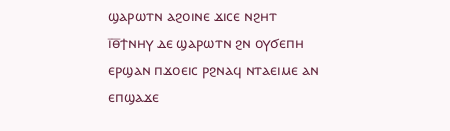ϣⲁⲣⲱⲧⲛ ⲁϩⲟⲓⲛⲉ ϫⲓⲥⲉ ⲛϩⲏⲧ
ⲓ̅ⲑ̅ϯⲛⲏⲩ ⲇⲉ ϣⲁⲣⲱⲧⲛ ϩⲛ ⲟⲩϭⲉⲡⲏ ⲉⲣϣⲁⲛ ⲡϫⲟⲉⲓⲥ ⲣϩⲛⲁϥ ⲛⲧⲁⲉⲓⲙⲉ ⲁⲛ ⲉⲡϣⲁϫⲉ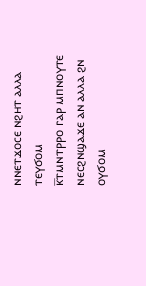ⲛⲛⲉⲧϫⲟⲥⲉ ⲛϩⲏⲧ ⲁⲗⲗⲁ ⲧⲉⲩϭⲟⲙ
ⲕ̅ⲧⲙⲛⲧⲣⲣⲟ ⲅⲁⲣ ⲙⲡⲛⲟⲩⲧⲉ ⲛⲉⲥϩⲛϣⲁϫⲉ ⲁⲛ ⲁⲗⲗⲁ ϩⲛ ⲟⲩϭⲟⲙ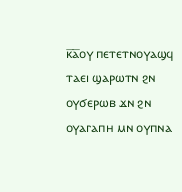ⲕ̅ⲁ̅ⲟⲩ ⲡⲉⲧⲉⲧⲛⲟⲩⲁϣϥ ⲧⲁⲉⲓ ϣⲁⲣⲱⲧⲛ ϩⲛ ⲟⲩϭⲉⲣⲱⲃ ϫⲛ ϩⲛ ⲟⲩⲁⲅⲁⲡⲏ ⲙⲛ ⲟⲩⲡⲛⲁ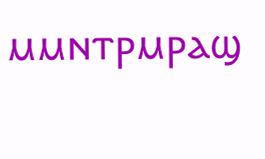ⲙⲙⲛⲧⲣⲙⲣⲁϣ